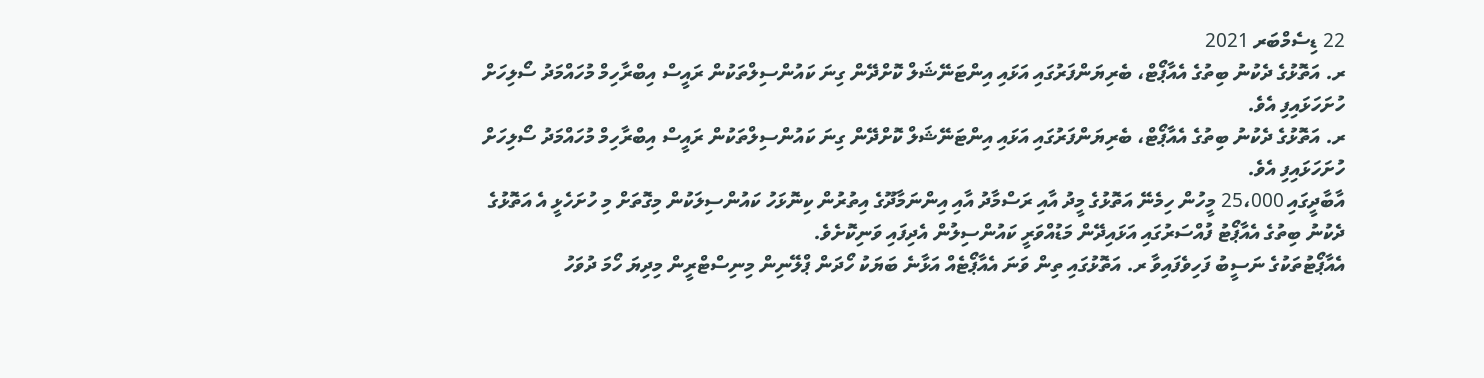22 ޑިސެމްބަރ 2021
ރ. އަތޮޅުގެ ދެކުނު ބިތުގެ އެއާޕޯޓް، ބެރިޔަންފަރުގައި އަޅައި އިންޓަނޭޝަލް ކޮށްދޭން ގިނަ ކައުންސިލްތަކުން ރައީސް އިބްރާހިމް މުހައްމަދު ސޯލިހަށް ހުށަހަޅައިފި އެވެ.
ރ. އަތޮޅުގެ ދެކުނު ބިތުގެ އެއާޕޯޓް، ބެރިޔަންފަރުގައި އަޅައި އިންޓަނޭޝަލް ކޮށްދޭން ގިނަ ކައުންސިލްތަކުން ރައީސް އިބްރާހިމް މުހައްމަދު ސޯލިހަށް ހުށަހަޅައިފި އެވެ.
އާބާދީގައި 25،000 މީހުން ހިމެނޭ އަތޮޅުގެ މީދު އާއި ރަސްމާދު އާއި އިންނަމާދޫގެ އިތުރުން ކިނޮޅަހު ކައުންސިލަކުން މިގޮތަށް މި ހުށަހެޅީ އެ އަތޮޅުގެ ދެކުނު ބިތުގެ އެއާޕޯޓު ފުއްސަރުގައި އަޅައިދޭން މަޑުއްވަރީ ކައުންސިލުން އެދިފައި ވަނިކޮށެވެ.
އެއާޕޯޓުތަކުގެ ނަސީބު ފަހިވެފައިވާ ރ. އަތޮޅުގައި ތިން ވަނަ އެއާޕޯޓެއް އަޅާނެ ބަޔަކު ހޯދަން ޕްލޭނިން މިނިސްޓްރީން މިދިޔަ ހޯމަ ދުވަހު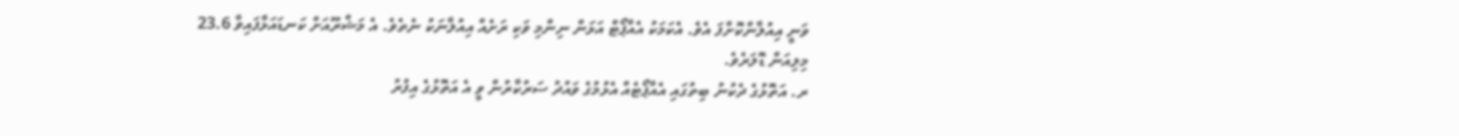ވަނީ އިއުލާންކޮށްފަ އެވެ. އެކަމަކު އެއާޕޯޓް އަޅަން ނިންމި ވަކި ރަށެއް އިއުލާނަކު ނެތެވެ. އެ މަޝްރޫއަށް ކަނޑައަޅާފައިވާ 23.6 މިލިއަން ޑޮލަރެވެ.
ރ. އަތޮޅުގެ ދެކުނު ބިތުގައި އެއާޕޯޓެއް އެޅުމުގެ ވައުދު ސަރުކާރުން ވީ އެ އަތޮޅުގެ އިފުރު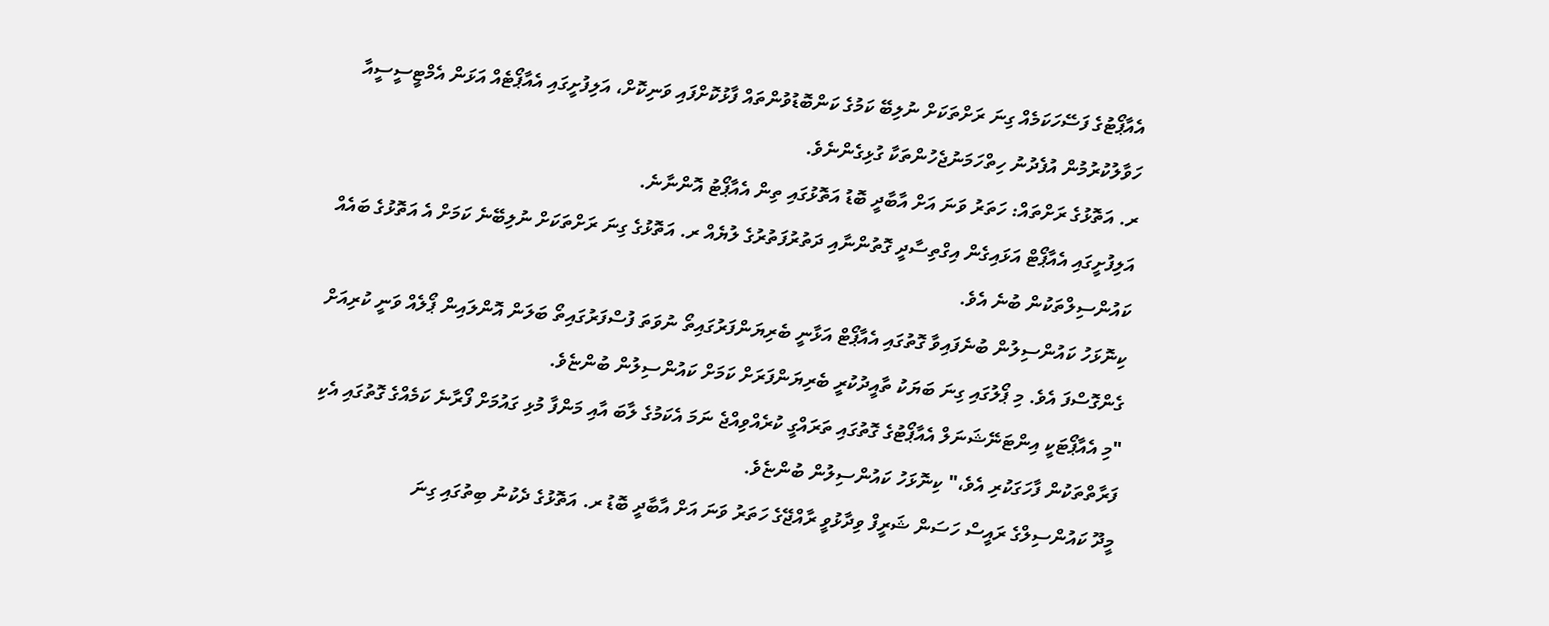އެއާޕޯޓުގެ ފަސޭހަކަމެއް ގިނަ ރަށްތަކަށް ނުލިބޭ ކަމުގެ ކަންބޮޑުވުންތައް ފާޅުކޮށްފައި ވަނިކޮށް، އަލިފުށީގައި އެއާޕޯޓެއް އަޅަން އެމްޓީސީސީއާ ހަވާލުކުރުމުން އުފެދުނު ހިތްހަމަނުޖެހުންތަކާ ގުޅިގެންނެވެ.
ރ. އަތޮޅުގެ ރަށްތައް: ހަތަރު ވަނަ އަށް އާބާދީ ބޮޑު އަތޮޅުގައި ތިން އެއާޕޯޓު އޮންނާނެ.
އަލިފުށީގައި އެއާޕޯޓް އަޅައިގެން އިގްތިސާދީ ގޮތުންނާއި ދަތުރުފަތުރުގެ ލުޔެއް ރ. އަތޮޅުގެ ގިނަ ރަށްތަކަށް ނުލިބޭނެ ކަމަށް އެ އަތޮޅުގެ ބައެއް ކައުންސިލްތަކުން ބުނެ އެވެ.
ކިނޮޅަހު ކައުންސިލުން ބުނެފައިވާ ގޮތުގައި އެއާޕޯޓް އަޅާނީ ބެރިޔަންފަރުގައިތޯ ނުވަތަ ފުސްފަރުގައިތޯ ބަލަން އޮންލައިން ޕޯލެއް ވަނީ ކުރިއަށް ގެންގޮސްފަ އެވެ. މި ޕޯލުގައި ގިނަ ބަޔަކު ތާއީދުކުރީ ބެރިޔަންފަރަށް ކަމަށް ކައުންސިލުން ބުންޏެވެ.
"މި އެއާޕޯޓަކީ އިންޓަނޭޝަނަލް އެއާޕޯޓުގެ ގޮތުގައި ތަރައްގީ ކުރެއްވިއްޖެ ނަމަ އެކަމުގެ ލާބަ އާއި މަންފާ މުޅި ގައުމަށް ފޯރާނެ ކަމެއްގެ ގޮތުގައި އެކި ފަރާތްތަކުން ފާހަގަކުރި އެވެ،" ކިނޮޅަހު ކައުންސިލުން ބުންޏެވެ.
މީދޫ ކައުންސިލްގެ ރައީސް ހަސަން ޝަރީފް ވިދާޅުވީ ރާއްޖޭގެ ހަތަރު ވަނަ އަށް އާބާދީ ބޮޑު ރ. އަތޮޅުގެ ދެކުނު ބިތުގައި ގިނަ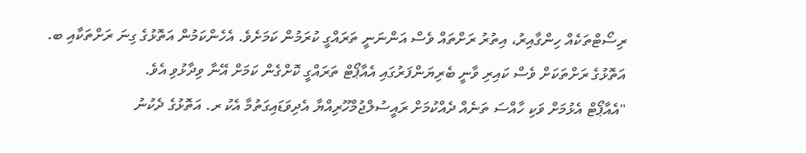ރިސޯޓްތަކެއް ހިންގާއިރު، އިތުރު ރަށްތައް ވެސް އަންނަނީ ތަރައްގީ ކުރަމުން ކަމަށެވެ. އެހެންކަމުން އަތޮޅުގެ ގިނަ ރަށްތަކާއި ބ. އަތޮޅުގެ ރަށްތަކަށް ވެސް ކައިރި ވާނީ ބެރިޔަންފަރުގައި އެއާޕޯޓް ތަރައްގީ ކޮށްގެން ކަމަށް އޭނާ ވިދާޅުވި އެވެ.
"އެއާޕޯޓް އެޅުމަށް ވަކި ހާއްސަ ތަނެއް ދެއްކުމަށް ރައީސުލްޖުމްހޫރިއްޔާ އެދިވަޑައިގަތުމާ އެކު ރ. އަތޮޅުގެ ދެކުނު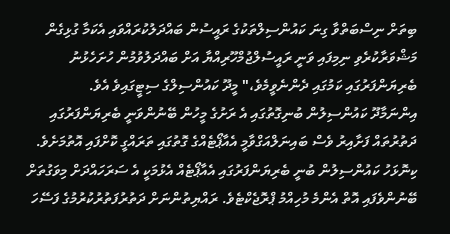ބިތަށް ނިސްބަތްވާ ގިނަ ކައުންސިލްތަކުގެ ރައީސުން ބައްދަލުކުރައްވައި އެކަމާ ގުޅިގެން މަޝްވަރާކުރެވި ނިމިފައި ވަނީ ރައީސުލްޖުމްހޫރިއްޔާ އަށް ބައްދަލުވުމުން ހުށަހެޅުނު ބެރިޔަންފަރުގައި ކަމުގައި ދެންނެވީމެވެ،" މީދޫ ކައުންސިލްގެ ސިޓީގައިވެ އެވެ.
އިންނަމާދޫ ކައުންސިލުން ބުނިގޮތުގައި އެ ރަށުގެ މީހުން ބޭނުންވަނީ ބެރިޔަންފަރުގައި ދަތުރުތައް ފަށާއިރު ވެސް ބައިނަލްއަގްވާމީ އެއާޕޯޓެއްގެ ގޮތުގައި ތަރައްގީ ކޮށްފައި އޮތުމަށެވެ.
ކިނޮޅަހު ކައުންސިލުން ބުނީ ބެރިޔަންފަރުގައި އެއާޕޯޓެއް އެޅުމަކީ އެ ސަރަހައްދަށް މިވަގުތަށް ބޭނުންވެފައި އޮތް އެންމެ މުހިއްމު ޕްރޮޖެކްޓެވެ. ރައްޔިތުންނަށް ދަތުރުފަތުރުކުރުމުގެ ފަސޭހަ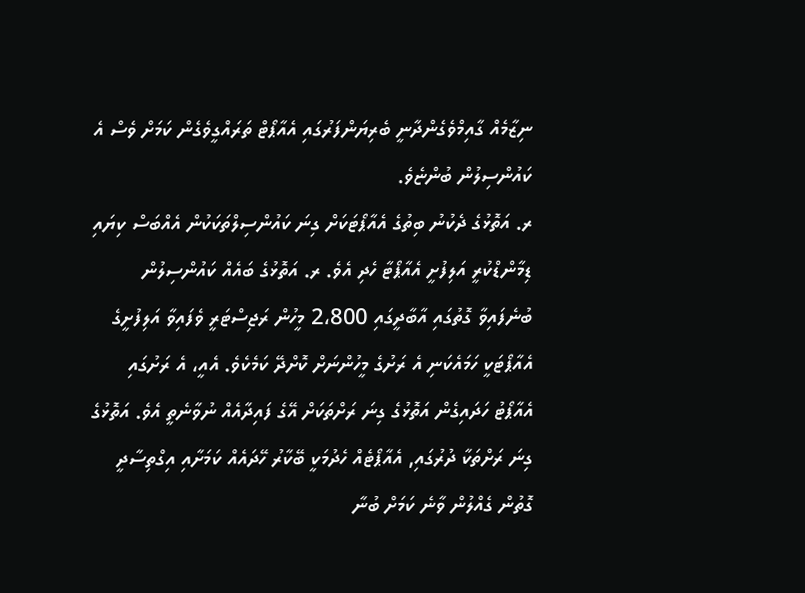ނިޒާމެއް ގާއިމްވެގެންދާނީ ބެރިޔަންފަރުގައި އެއާޕޯޓް ތަރައްގީވެގެން ކަމަށް ވެސް އެ ކައުންސިލުން ބުންޏެވެ.
ރ. އަތޮޅުގެ ދެކުނު ބިތުގެ އެއާޕޯޓަކަށް ގިނަ ކައުންސިލްތަކަކުން އެއްބަސް ކިޔައި ޑިމާންޑްކުރީ އަލިފުށީ އެއާޕޯޓާ ހެދި އެވެ. ރ. އަތޮޅުގެ ބައެއް ކައުންސިލުން ބުނެފައިވާ ގޮތުގައި އާބާދީގައި 2،800 މީހުން ރަޖިސްޓަރީ ވެފައިވާ އަލިފުށީގެ އެއާޕޯޓަކީ ހަމައެކަނި އެ ރަށުގެ މީހުންނަށް ކޮށްދޭ ކަމެކެވެ. އެއީ، އެ ރަށުގައި އެއާޕޯޓު ހަދައިގެން އަތޮޅުގެ ގިނަ ރަށްތަކަށް އޭގެ ފައިދާއެއް ނުވާނެތީ އެވެ. އަތޮޅުގެ ގިނަ ރަށްތަކާ ދުރުގައި, އެއާޕޯޓެއް ހެދުމަކީ ބޭކާރު ހޭދައެއް ކަމަށާއި އިގްތިސާދީ ގޮތުން ގެއްލުން ވާނެ ކަމަށް ބުނާ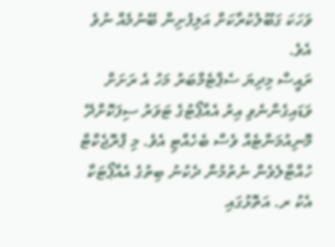ވަހަކަ ގަބޫލުކުރާކަށް އަލިފުށިން ބޭނުމެއް ނުވެ އެވެ.
ރައީސް މިދިޔަ ސެޕްޓެމްބަރު މަހު އެ ރަށަށް ވަޑައިގެންނެވި އިރު އެއާޕޯޓުގެ ޓަވަރު ސިފަކޮށްދޭ މޮނިއުމަންޓެއް ވެސް ބެހެއްޓި އެވެ. މި ޕްރޮޖެކްޓް ހުއްޓާލެވެން ނެތުމުން ދެކުނު ބިތުގެ އެއާޕޯޓަކާ އެކު ރ. އަތޮޅުގައި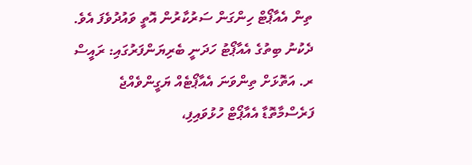ތިން އެއާޕޯޓް ހިންގަން ސަރުކާރުން އޮތީ ވައުދުވެފަ އެވެ.
ދެކުނު ބިތުގެ އެއާޕޯޓު ހަދަނީ ބެރިޔަންފަރުގައި: ރައީސް
ރ. އަތޮޅަށް ތިންވަނަ އެއާޕޯޓެއް ޔަގީންވެއްޖެ
ފަރެސްމާތޮޑާ އެއާޕޯޓް ހުޅުވައިފި،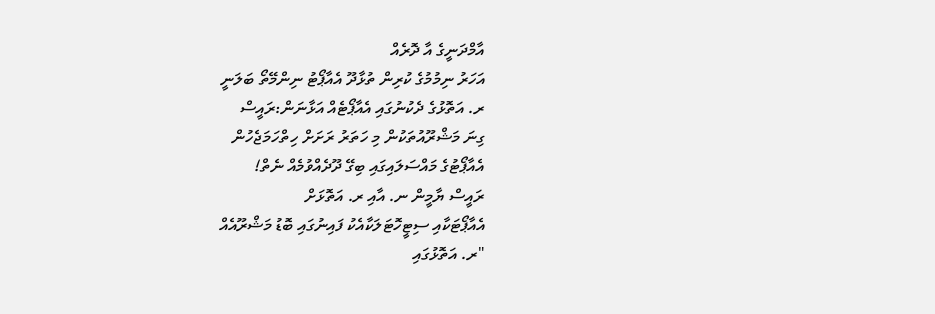އާމްދަނީގެ އާ ދޮރެއް
އަހަރު ނިމުމުގެ ކުރިން ތުޅާދޫ އެއާޕޯޓު ނިންމޭތޯ ބަލަނީ
ރ. އަތޮޅުގެ ދެކުނުގައި އެއާޕޯޓެއް އަޅާނަން:ރައީސް
ގިނަ މަޝްރޫއުތަކުން މި ހަތަރު ރަށަށް ހިތްހަމަޖެހުން
އެއާޕޯޓުގެ މައްސަލައިގައި ބިގޭ ދޫދެއްވުމެއް ނެތް!
ރައީސް ޔާމީން ނ. އާއި ރ. އަތޮޅަށް
އެއާޕޯޓަކާއި ސިޓީހޮޓަލަކާއެކު ފައިނުގައި ބޮޑު މަޝްރޫއެއް
"ރ. އަތޮޅުގައި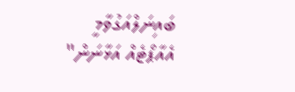ބައިނަލްއަގުވާމީ އެއާޕޯޓެއް އަޅާނަން"